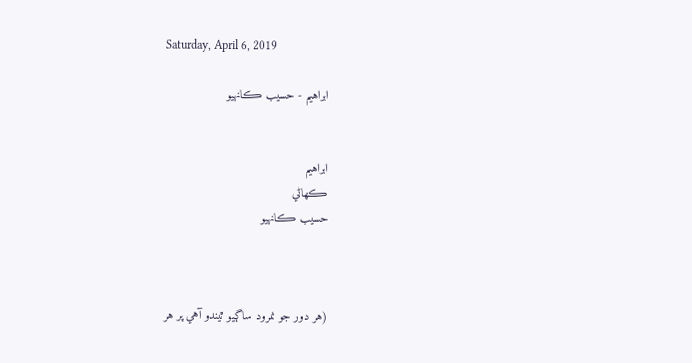Saturday, April 6, 2019

ابراهيم - حسيب ڪانهيو


ابراهيم
ڪهاڻي
حسيب ڪانهيو



(هر دور جو نمرود ساڳيو ٿيندو آهي پر هر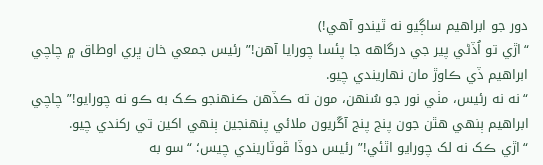دور جو ابراهيم ساڳيو نه ٿيندو آهي!)
“اڙي تو اُڏڻي پير جي درگاهه جا پئسا چورايا آهن!” رئيس جمعي خان ڀري اوطاق ۾ چاچي ابراهيم ڏي ڪاوڙ مان نهاريندي چيو.
“نه نه رئيس، مٺي نور جو سُنهن، مون ته ڪڏهن ڪنهنجو ڪک به ڪو نه چورايو!” چاچي ابراهيم ٻنهي هٿن جون پنج پنج آڱريون ملائي پنهنجين ٻنهي اکين تي رکندي چيو.
“اڙي ڪک نه لک چورايو اٿئي!” رئيس دوڏا ڦوٽاريندي چيس؛ “سو به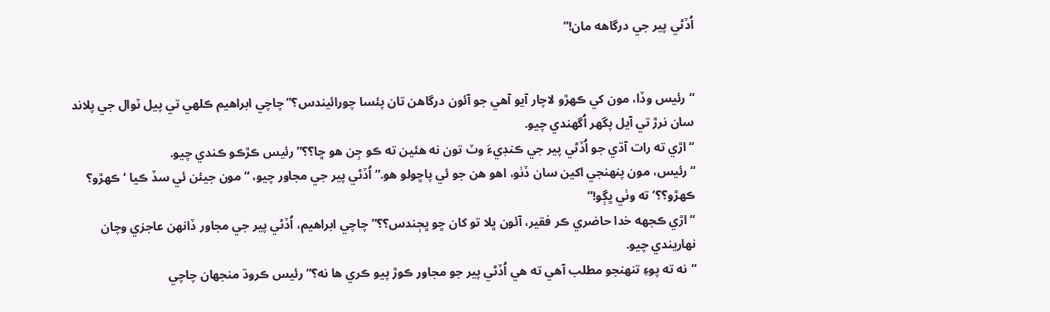اُڏڻي پير جي درگاهه مان!”


“رئيس وڏا، مون کي ڪهڙو لاچار آيو آهي جو آئون درگاهن تان پئسا چورائيندس؟” چاچي ابراهيم ڪلهي تي پيل ٽوال جي پلاند سان نرڙ تي آيل پگهر اُگهندي چيو.
“اڙي ته رات آڌي جو اُڏڻي پير جي ڪنڊيءَ وٽ تون نه هئين ته ڪو جِن هو ڇا؟؟” رئيس ڪڙڪو ڪندي چيو.
“رئيس، مون پنهنجي اکين سان ڏٺو، اهو هن جو ئي پاڇولو هو.” اُڏڻي پير جي مجاور چيو، “مون جيئن ئي سڏ ڪيا ‘ڪهڙو؟ ڪهڙو؟؟’ ته وٺي ڀڳو!”
“اڙي ڪجهه خدا حاضري ڪر فقير، آئون ڀلا تو کان ڇو ڀڄندس؟؟” چاچي ابراهيم، اُڏڻي پير جي مجاور ڏانهن عاجزي وچان نهاريندي چيو.
“نه ته پوءِ تنهنجو مطلب آهي ته هي اُڏڻي پير جو مجاور ڪوڙ پيو ڪري ها نه؟” رئيس ڪروڌ منجهان چاچي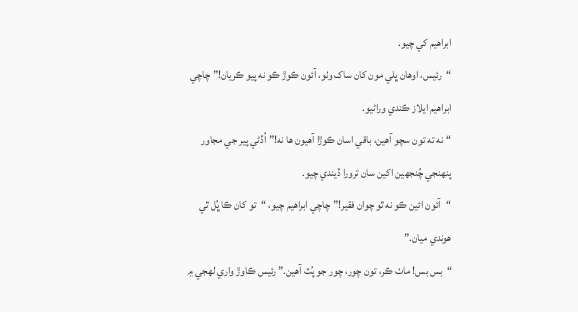ابراهيم کي چيو.
“رئيس، اوهان ڀلي مون کان ساک وٺو، آئون ڪوڙ ڪو نه پيو ڪريان!” چاچي ابراهيم ايلاز ڪندي وراڻيو.
“نه ته تون سچو آهين، باقي اسان ڪوڙا آهيون ها نه!” اُڏڻي پير جي مجاور پنهنجي چُنجهين اکين سان ترورا ڏيندي چيو.
“آئون ائين ڪو نه ٿو چوان فقير!” چاچي ابراهيم چيو، “تو کان ڪا ڀُل ٿي هوندي ميان.”
“بس بس! ماٺ ڪر، تون چور، چور جو پُٽ آهين.” رئيس ڪاوڙ واري لهجي ۾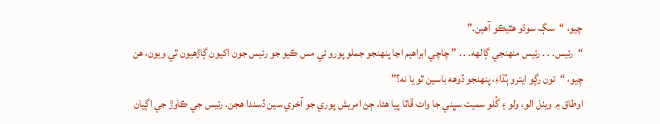چيو، “سڳ سوڌو هٿيڪو آهين.”
“رئيس. . . رئيس منهنجي ڳالهه. . . ” چاچي ابراهيم اڃا پنهنجو جملو پورو ئي مس ڪيو جو رئيس جون اکيون ڳاڙهيون ٿي ويون، هن چيو، “تون رڳو ايترو ٻُڌاءِ، پنهنجو ڏوهه باسين ٿو يا نه؟”
اوطاق ۾ ويٺل الو، ولو ۽ گُلو سميت سڀني جا وات ڦاٽا پيا هئا، ڄڻ امريش پوري جو آخري سين ڏسندا هجن. رئيس جي ڪاوڙ جي اڳيان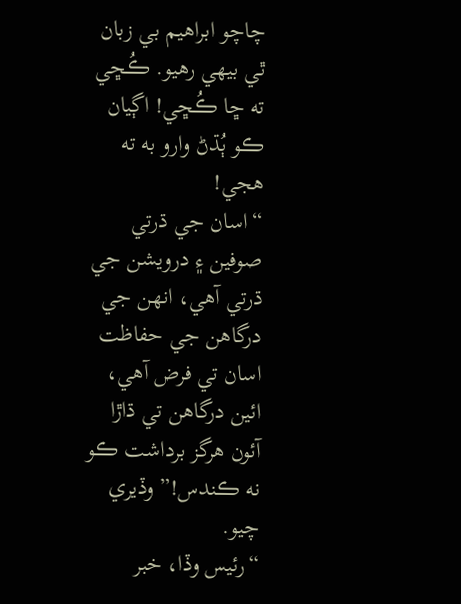چاچو ابراهيم بي زبان ٿي بيهي رهيو. ڪُڇي ته ڇا ڪُڇي! اڳيان ڪو ٻُڌڻ وارو به ته هجي!
“اسان جي ڌرتي صوفين ۽ درويشن جي ڌرتي آهي، انهن جي درگاهن جي حفاظت اسان تي فرض آهي، ائين درگاهن تي ڌاڙا آئون هرگز برداشت ڪو نه ڪندس!” وڏيري چيو.
“رئيس وڏا، خبر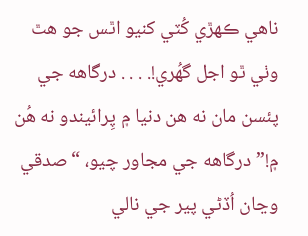ناهي ڪهڙي کُٽي کنيو اٿس جو هٿ وٺي ٿو اجل گهُري!. . . . درگاهه جي پئسن مان نه هن دنيا ۾ پِرائيندو نه هُن ۾!” درگاهه جي مجاور چيو، “صدقي وڃان اُڏڻي پير جي نالي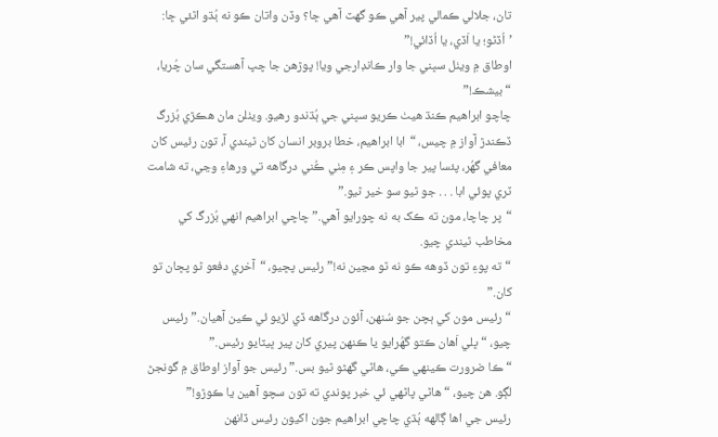تان، جلالي ڪمالي پير آهي ڪو گهٽ آهي ڇا؟ وڏن واتان ڪو نه ٻُڌو اٿئي ڇا: ’اُڏڻو؛ يا اَڏي، يا اُڏائي!”
اوطاق ۾ ويٺل سڀني جا وار ڪانڊارجي ويا! پوڙهن جا چپ آهستگي سان چُريا، “بيشڪ!”
چاچو ابراهيم ڪنڌ هيٺ ڪريو سڀني جي ٻُڌندو رهيو. ويٺلن مان هڪڙي بُزرگ ڏڪندڙ آواز ۾ چيس، “ابا ابراهيم، خطا بروبر انسان کان ٿيندي آ، تون رئيس کان معافي گهُر، پئسا پير جا واپس ڪر ۽ مِٺي ڪُني درگاهه تي ورهاءِ وڃي، ته شامت ٽري پوئي ابا . . . جو ٿيو سو خير ٿيو.”
“پر چاچا، مون ته ڪک به نه چورايو آهي.” چاچي ابراهيم انهي بُزرگ کي مخاطب ٿيندي چيو.
“ته پوءِ تون ڏوهه ڪو نه ٿو مڃين نه!” رئيس پڇيو، “آخري دفعو ٿو پڇان تو کان.”
“رئيس مون کي ٻچن جو سُنهن، آئون درگاهه ڏي لڙيو ئي ڪين آهيان.” رئيس چيو، “ڀلي اَهان ڪتو گهُرايو يا ڪنهن پيري کان پير ڀيٽايو رئيس.”
“ڪا ضرورت ڪينهي ڪي، هاڻي گهڻو ٿيو بس.” رئيس جو آواز اوطاق ۾ گونجڻ لڳو. هن چيو، “هاڻي پاڻهي ئي خبر پوندي ته تون سچو آهين يا ڪوڙو!”
رئيس جي اها ڳالهه ٻُڌي چاچي ابراهيم جون اکيون رئيس ڏانهن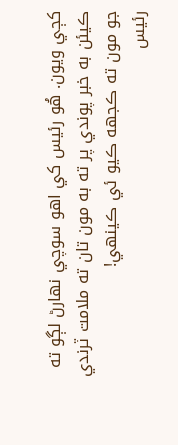کڄي ويون. هُو رئيس کي اهو سوچي نهارڻ لڳو ته ڪيئن به خبر پوندي پر ته به مون تان ته ملامت ٽرندي جو مون ته ڪجهه ڪيو ئي ڪينهي!
رئيس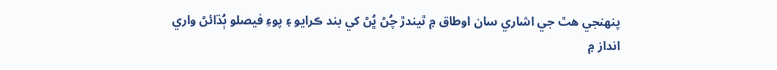پنهنجي هٿ جي اشاري سان اوطاق ۾ ٿيندڙ چُڻ ڀُڻ کي بند ڪرايو ۽ پوءِ فيصلو ٻُڌائڻ واري انداز ۾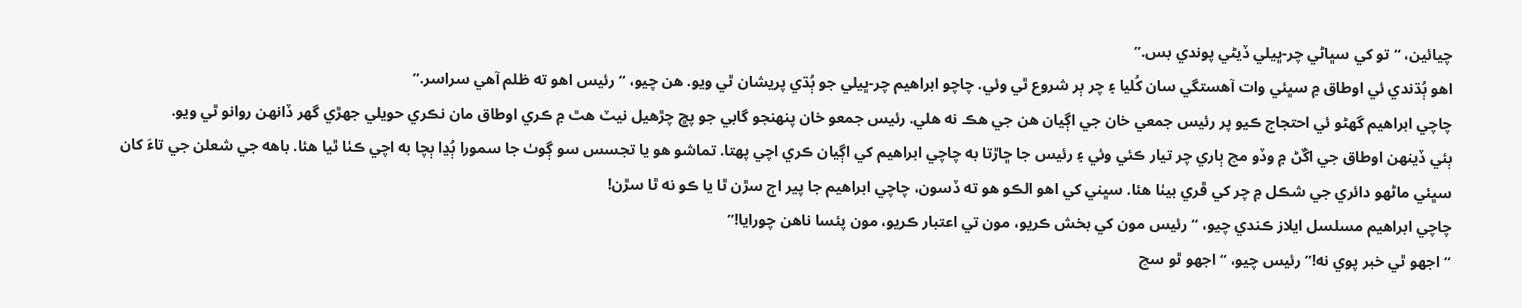چيائين، “تو کي سڀاڻي چر-ڀيلي ڏيڻي پوندي بس.”
اهو ٻُڌندي ئي اوطاق ۾ سڀئي وات آهستگي سان کُليا ۽ چر ٻر شروع ٿي وئي. چاچو ابراهيم چر-ڀيلي جو ٻُڌي پريشان ٿي ويو. هن چيو، “رئيس اهو ته ظلم آهي سراسر.”
چاچي ابراهيم گهڻو ئي احتجاج ڪيو پر رئيس جمعي خان جي اڳيان هن جي هڪ نه هلي. رئيس جمعو خان پنهنجو گابي جو پڇ چڙهيل نيٽ هٿ ۾ ڪري اوطاق مان نڪري حويلي جهڙي گهر ڏانهن روانو ٿي ويو.
ٻئي ڏينهن اوطاق جي اڱڻ ۾ وڏو مچ ٻاري چر تيار ڪئي وئي ۽ رئيس جا ڇاڙتا به چاچي ابراهيم کي اڳيان ڪري اچي پهتا. تماشو هو يا تجسس سو ڳوٺ جا سمورا ٻُڍا ٻچا به اچي ڪٺا ٿيا هئا. باهه جي شعلن جي تاءَ کان سڀئي ماڻهو دائري جي شڪل ۾ چر کي ڦري بيٺا هئا. سڀني کي اهو الڪو هو ته ڏسون، چاچي ابراهيم جا پير اڄ سڙن ٿا يا ڪو نه ٿا سڙن!
چاچي ابراهيم مسلسل ايلاز ڪندي چيو، “رئيس مون کي بخش ڪريو، مون تي اعتبار ڪريو، مون پئسا ناهن چورايا!”
“اجهو ٿي خبر پوي نه!” رئيس چيو، “اجهو ٿو سچ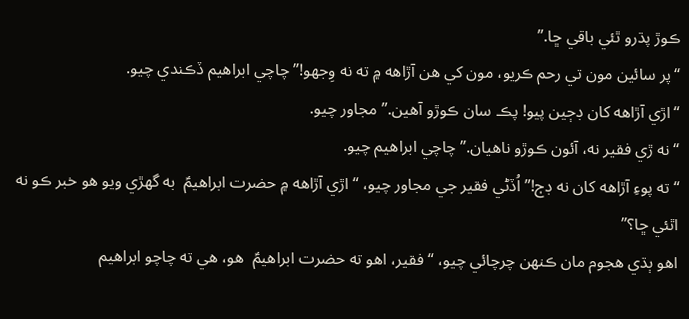ڪوڙ پڌرو ٿئي باقي ڇا.”
“پر سائين مون تي رحم ڪريو، مون کي هن آڙاهه ۾ ته نه وِجهو!” چاچي ابراهيم ڏڪندي چيو.
“اڙي آڙاهه کان ڊڄين پيو! پڪ سان ڪوڙو آهين.” مجاور چيو.
“نه ڙي فقير نه، آئون ڪوڙو ناهيان.” چاچي ابراهيم چيو.
“ته پوءِ آڙاهه کان نه ڊڄ!” اُڏڻي فقير جي مجاور چيو، “اڙي آڙاهه ۾ حضرت ابراهيمؑ  به گهڙي ويو هو خبر ڪو نه اٿئي ڇا؟”
اهو ٻڌي هجوم مان ڪنهن چرچائي چيو، “فقير، اهو ته حضرت ابراهيمؑ  هو، هي ته چاچو ابراهيم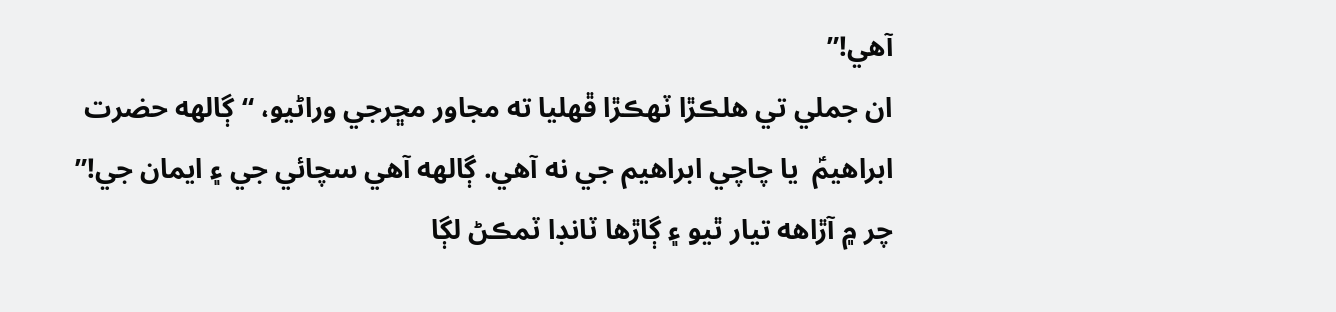آهي!”
ان جملي تي هلڪڙا ٽهڪڙا ڦهليا ته مجاور مڇرجي وراڻيو، “ڳالهه حضرت ابراهيمؑ  يا چاچي ابراهيم جي نه آهي. ڳالهه آهي سچائي جي ۽ ايمان جي!”
چر ۾ آڙاهه تيار ٿيو ۽ ڳاڙها ٽانڊا ٽمڪڻ لڳا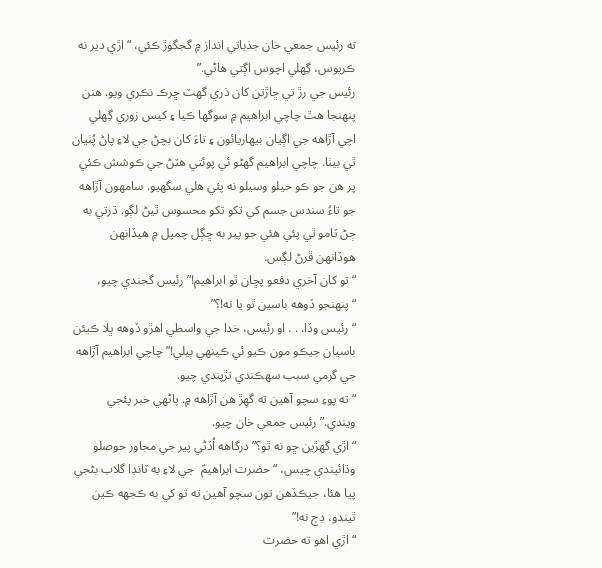ته رئيس جمعي خان جذباتي انداز ۾ گجگوڙ ڪئي، “اڙي دير نه ڪريوس، گِهلي اچوس اڳتي هاڻي.”
رئيس جي رڙ تي ڇاڙتن کان ذري گهٽ ڇرڪ نڪري ويو. هنن پنهنجا هٿ چاچي ابراهيم ۾ سوگها ڪيا ۽ کيس زوري گِهلي اچي آڙاهه جي اڳيان بيهاريائون ۽ تاءَ کان بچڻ جي لاءِ پاڻ پُٺيان ٿي بيٺا. چاچي ابراهيم گهڻو ئي پوئتي هٽڻ جي ڪوشش ڪئي پر هن جو ڪو حيلو وسيلو نه پئي هلي سگهيو. سامهون آڙاهه جو تاءُ سندس جسم کي تکو تکو محسوس ٿيڻ لڳو. ڌرتي به ڄڻ ٽامو ٿي پئي هئي جو پير به ڇڳل چمپل ۾ هيڏانهن هوڏانهن ڦرڻ لڳس.
“تو کان آخري دفعو پڇان ٿو ابراهيم!” رئيس گجندي چيو، “پنهنجو ڏوهه باسين ٿو يا نه!؟”
“رئيس وڏا. . . او رئيس، خدا جي واسطي اهڙو ڏوهه ڀلا ڪيئن باسيان جيڪو مون ڪيو ئي ڪينهي ٻيلي!” چاچي ابراهيم آڙاهه جي گرمي سبب سهڪندي تڙپندي چيو.
“ته پوءِ سچو آهين ته گهِڙ هن آڙاهه ۾. پاڻهي خبر پئجي ويندي.” رئيس جمعي خان چيو.
“اڙي گهڙين ڇو نه ٿو؟” درگاهه اُڏڻي پير جي مجاور حوصلو وڌائيندي چيس، “حضرت ابراهيمؑ  جي لاءِ به ٽانڊا گلاب بڻجي پيا هئا، جيڪڏهن تون سچو آهين ته تو کي به ڪجهه ڪين ٿيندو، ڊڄ نه!”
“اڙي اهو ته حضرت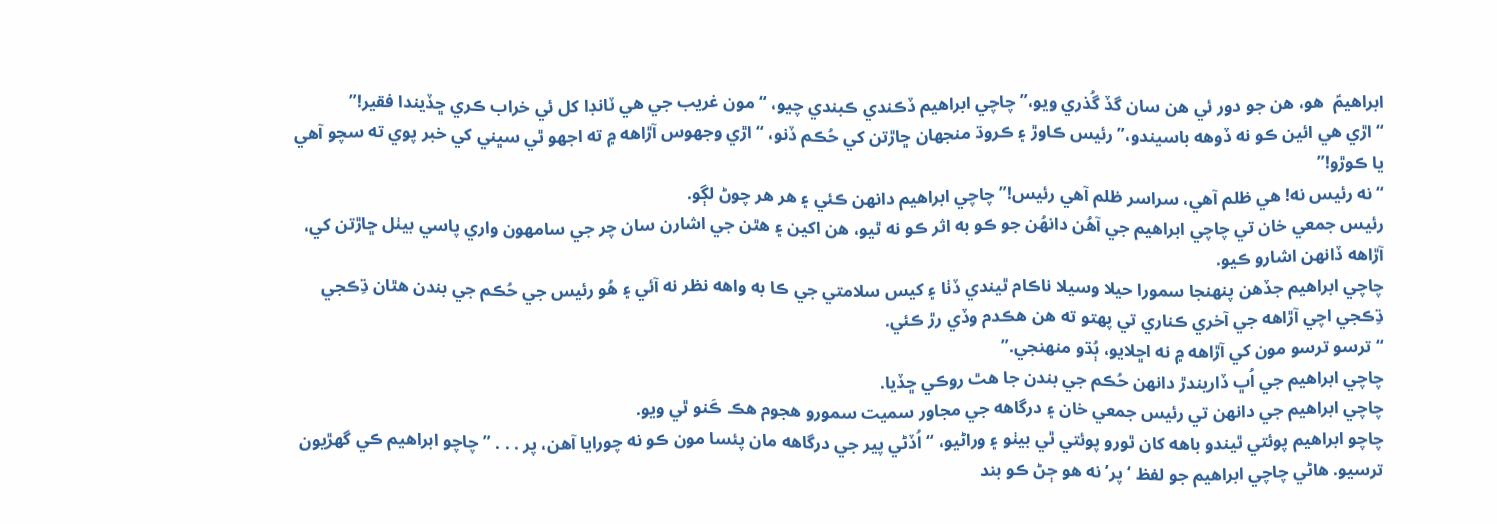ابراهيمؑ  هو، هن جو دور ئي هن سان گڏ گُذري ويو،” چاچي ابراهيم ڏڪندي ڪبندي چيو، “مون غريب جي هي ٽانڊا کل ئي خراب ڪري ڇڏيندا فقير!”
“اڙي هي ائين ڪو نه ڏوهه باسيندو،” رئيس ڪاوڙ ۽ ڪروڌ منجهان ڇاڙتن کي حُڪم ڏنو، “اڙي وجهوس آڙاهه ۾ ته اجهو ٿي سڀني کي خبر پوي ته سچو آهي يا ڪوڙو!”
“نه رئيس نه! هي ظلم آهي، سراسر ظلم آهي رئيس!” چاچي ابراهيم دانهن ڪئي ۽ هر هر چوڻ لڳو.
رئيس جمعي خان تي چاچي ابراهيم جي آهُن دانهُن جو ڪو به اثر ڪو نه ٿيو، هن اکين ۽ هٿن جي اشارن سان چر جي سامهون واري پاسي بيٺل ڇاڙتن کي، آڙاهه ڏانهن اشارو ڪيو.
چاچي ابراهيم جڏهن پنهنجا سمورا حيلا وسيلا ناڪام ٿيندي ڏٺا ۽ کيس سلامتي جي ڪا به واهه نظر نه آئي ۽ هُو رئيس جي حُڪم جي بندن هٿان ڌِڪجي ڌِڪجي اچي آڙاهه جي آخري ڪناري تي پهتو ته هن هڪدم وڏي رڙ ڪئي.
“ترسو ترسو مون کي آڙاهه ۾ نه اڇلايو، ٻُڌو منهنجي.”
چاچي ابراهيم جي اُڀ ڏاريندڙ دانهن حُڪم جي بندن جا هٿ روڪي ڇڏيا.
چاچي ابراهيم جي دانهن تي رئيس جمعي خان ۽ درگاهه جي مجاور سميت سمورو هجوم هڪ ڪَنو ٿي ويو.
چاچو ابراهيم پوئتي ٿيندو باهه کان ٿورو پوئتي ٿي بيٺو ۽ وراڻيو، “اُڏڻي پير جي درگاهه مان پئسا مون ڪو نه چورايا آهن، پر . . . ” چاچو ابراهيم ڪي گهڙيون ترسيو. هاڻي چاچي ابراهيم جو لفظ ‘پر’ نه هو ڄڻ ڪو بند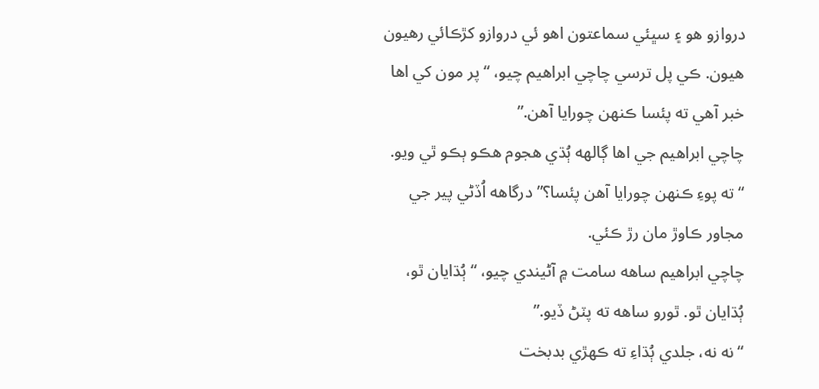دروازو هو ۽ سڀئي سماعتون اهو ئي دروازو کڙڪائي رهيون هيون. ڪي پل ترسي چاچي ابراهيم چيو، “پر مون کي اها خبر آهي ته پئسا ڪنهن چورايا آهن.”
چاچي ابراهيم جي اها ڳالهه ٻُڌي هجوم هڪو ٻڪو ٿي ويو.
“ته پوءِ ڪنهن چورايا آهن پئسا؟” درگاهه اُڏڻي پير جي مجاور ڪاوڙ مان رڙ ڪئي.
چاچي ابراهيم ساهه سامت ۾ آڻيندي چيو، “ٻُڌايان ٿو، ٻُڌايان ٿو. ٿورو ساهه ته پٽڻ ڏيو.”
“نه نه، جلدي ٻُڌاءِ ته ڪهڙي بدبخت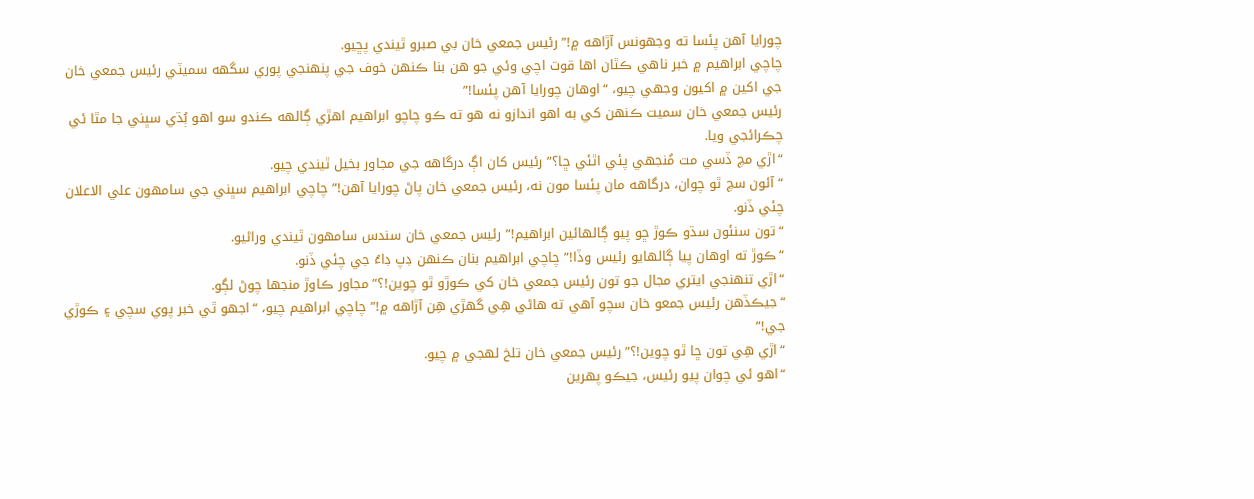چورايا آهن پئسا ته وجهونس آڙاهه ۾!” رئيس جمعي خان بي صبرو ٿيندي پڇيو.
چاچي ابراهيم ۾ خبر ناهي ڪٿان اها قوت اچي وئي جو هن بنا ڪنهن خوف جي پنهنجي پوري سگهه سميٽي رئيس جمعي خان جي اکين ۾ اکيون وجهي چيو، “اوهان چورايا آهن پئسا!”
رئيس جمعي خان سميت ڪنهن کي به اهو اندازو نه هو ته ڪو چاچو ابراهيم اهڙي ڳالهه ڪندو سو اهو ٻُڌي سڀني جا مٿا ئي چڪرائجي ويا.
“اڙي مچ ڏسي مت مُنجهي پئي اٿئي ڇا؟” رئيس کان اڳ درگاهه جي مجاور بخيل ٿيندي چيو.
“آئون سچ ٿو چوان، درگاهه مان پئسا مون نه، رئيس جمعي خان پاڻ چورايا آهن!” چاچي ابراهيم سڀني جي سامهون علي الاعلان چئي ڏنو.
“تون سنئون سڌو ڪوڙ ڇو پيو ڳالهائين ابراهيم!” رئيس جمعي خان سندس سامهون ٿيندي وراڻيو.
“ڪوڙ ته اوهان پيا ڳالهايو رئيس وڏا!” چاچي ابراهيم بنان ڪنهن ڊپ ڊاءُ جي چئي ڏنو.
“اڙي تنهنجي ايتري مجال جو تون رئيس جمعي خان کي ڪوڙو ٿو چوين!؟” مجاور ڪاوڙ منجها چوڻ لڳو.
“جيڪڏهن رئيس جمعو خان سچو آهي ته هاڻي هِي گهڙي هِن آڙاهه ۾!” چاچي ابراهيم چيو، “اجهو ٿي خبر پوي سچي ۽ ڪوڙي جي!”
“اڙي هِي تون ڇا ٿو چوين!؟” رئيس جمعي خان تلخ لهجي ۾ چيو.
“اهو ئي چوان پيو رئيس، جيڪو پهرين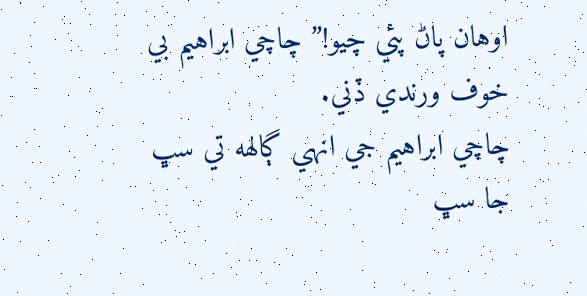اوهان پاڻ پئي چيو!” چاچي ابراهيم بي خوف ورندي ڏني.
چاچي ابراهيم جي انهي ڳالهه تي سڀ جا سڀ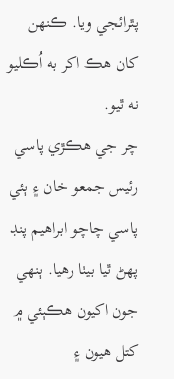پٿرائجي ويا. ڪنهن کان هڪ اکر به اُڪليو نه ٿيو.
چر جي هڪڙي پاسي رئيس جمعو خان ۽ ٻئي پاسي چاچو ابراهيم پنڊ پهڻ ٿيا بيٺا رهيا. ٻنهي جون اکيون هڪٻئي ۾ کتل هيون ۽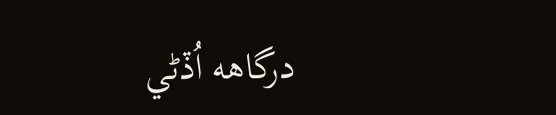درگاهه اُڏڻي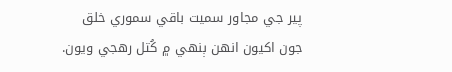پير جي مجاور سميت باقي سموري خلق جون اکيون انهن ٻنهي ۾ کُتل رهجي ويون.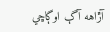آڙاهه آڳ اوڳاڇي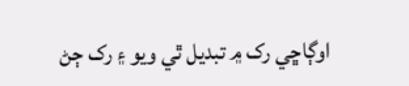اوڳاڇي رک ۾ تبديل ٿي ويو ۽ رک ڄڻ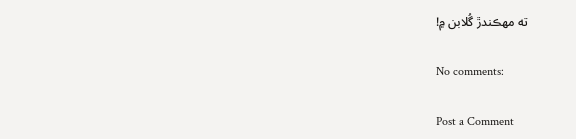ته مهڪندڙ گُلابن ۾!

No comments:

Post a Comment